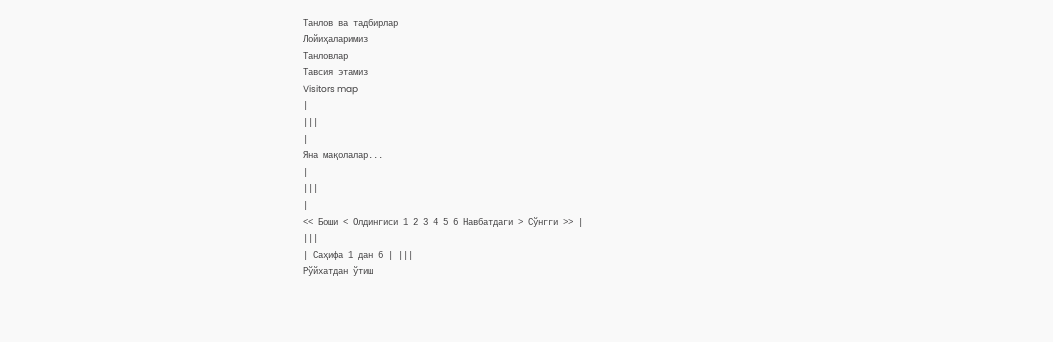Танлов ва тадбирлар
Лойиҳаларимиз
Танловлар
Тавсия этамиз
Visitors map
|
|||
|
Яна мақолалар...
|
|||
|
<< Боши < Олдингиси 1 2 3 4 5 6 Навбатдаги > Сўнгги >> |
|||
| Саҳифа 1 дан 6 | |||
Рўйхатдан ўтиш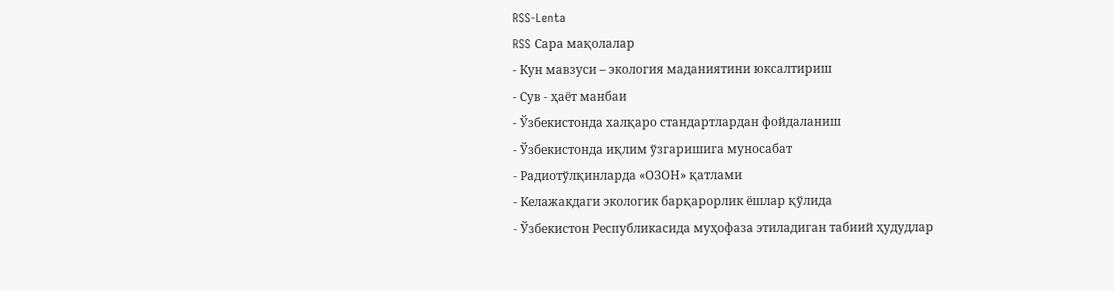RSS-Lenta
RSS Сара мақолалар
- Кун мавзуси – экология маданиятини юксалтириш
- Сув - ҳаёт манбаи
- Ўзбекистонда халқаро стандартлардан фойдаланиш
- Ўзбекистонда иқлим ўзгаришига муносабат
- Радиотўлқинларда «ОЗОН» қатлами
- Келажакдаги экологик барқарорлик ёшлар қўлида
- Ўзбекистон Республикасида муҳофаза этиладиган табиий ҳудудлар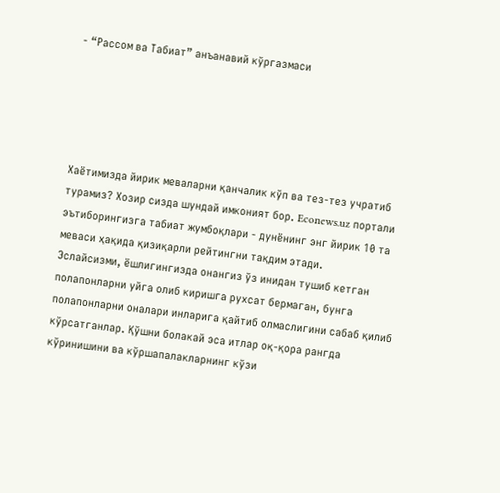- “Рассом ва Табиат” анъанавий кўргазмаси





Хаётимизда йирик меваларни қанчалик кўп ва тез-тез учратиб турамиз? Хозир сизда шундай имконият бор. Econews.uz портали эътиборингизга табиат жумбоқлари - дунёнинг энг йирик 10 та меваси ҳақида қизиқарли рейтингни тақдим этади.
Эслайсизми, ёшлигингизда онангиз ўз инидан тушиб кетган полапонларни уйга олиб киришга рухсат бермаган, бунга полапонларни оналари инларига қайтиб олмаслигини сабаб қилиб кўрсатганлар. Қўшни болакай эса итлар оқ-қора рангда кўринишини ва кўршапалакларнинг кўзи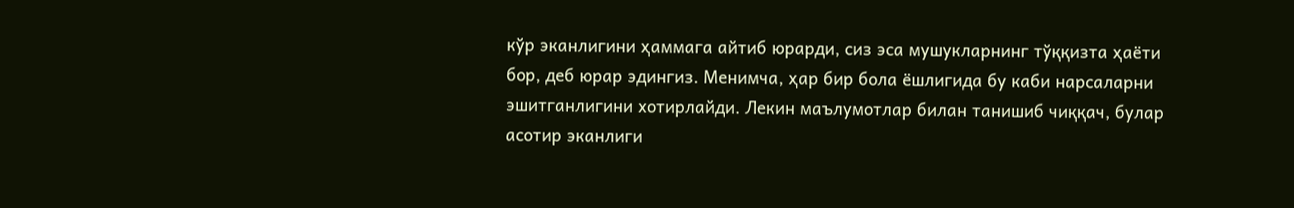кўр эканлигини ҳаммага айтиб юрарди, сиз эса мушукларнинг тўққизта ҳаёти бор, деб юрар эдингиз. Менимча, ҳар бир бола ёшлигида бу каби нарсаларни эшитганлигини хотирлайди. Лекин маълумотлар билан танишиб чиққач, булар асотир эканлиги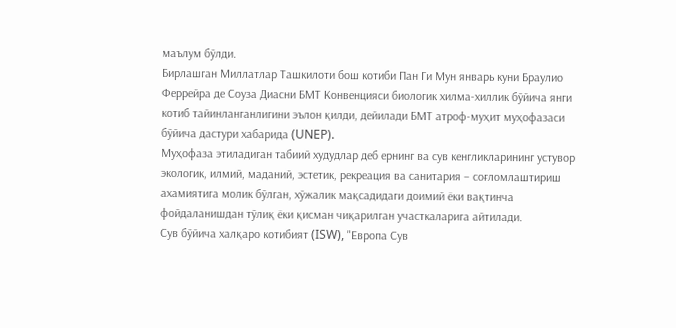маълум бўлди.
Бирлашган Миллатлар Ташкилоти бош котиби Пан Ги Мун январь куни Браулио Феррейра де Соуза Диасни БМТ Конвенцияси биологик хилма-хиллик бўйича янги котиб тайинланганлигини эълон қилди, дейилади БМТ атроф-муҳит муҳофазаси бўйича дастури хабарида (UNEP).
Муҳофаза этиладиган табиий худудлар деб ернинг ва сув кенгликларининг устувор экологик, илмий, маданий, эстетик, рекреация ва санитария – соғломлаштириш ахамиятига молик бўлган, хўжалик мақсадидаги доимий ёки вақтинча фойдаланишдан тўлиқ ёки қисман чиқарилган участкаларига айтилади.
Сув бўйича халқаро котибият (ISW), "Европа Сув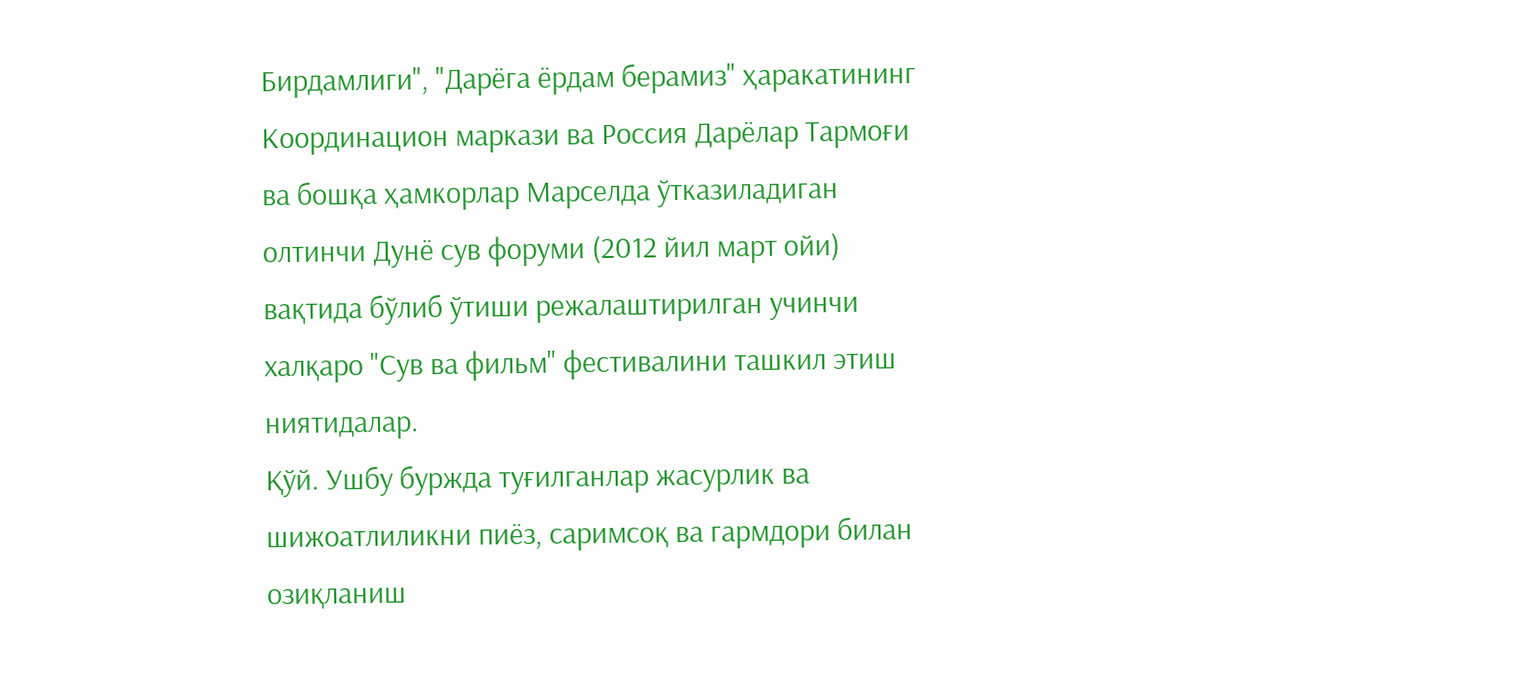Бирдамлиги", "Дарёга ёрдам берамиз" ҳаракатининг Координацион маркази ва Россия Дарёлар Тармоғи ва бошқа ҳамкорлар Марселда ўтказиладиган олтинчи Дунё сув форуми (2012 йил март ойи) вақтида бўлиб ўтиши режалаштирилган учинчи халқаро "Сув ва фильм" фестивалини ташкил этиш ниятидалар.
Қўй. Ушбу буржда туғилганлар жасурлик ва шижоатлиликни пиёз, саримсоқ ва гармдори билан озиқланиш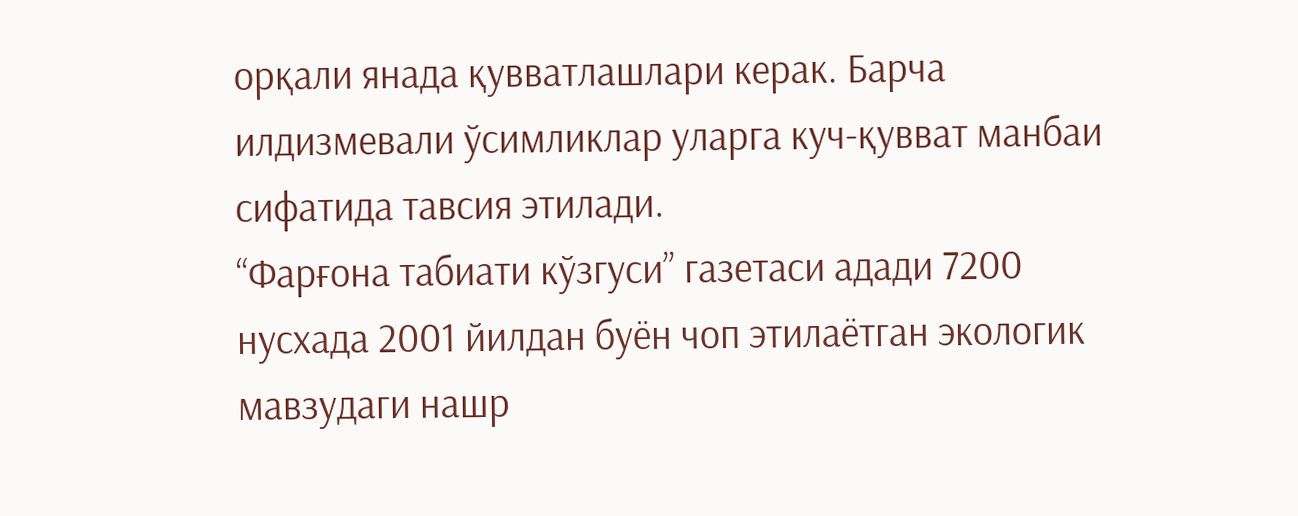орқали янада қувватлашлари керак. Барча илдизмевали ўсимликлар уларга куч-қувват манбаи сифатида тавсия этилади.
“Фарғона табиати кўзгуси” газетаси адади 7200 нусхада 2001 йилдан буён чоп этилаётган экологик мавзудаги нашр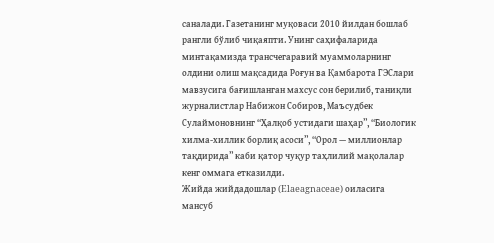саналади. Газетанинг муқоваси 2010 йилдан бошлаб рангли бўлиб чиқаяпти. Унинг саҳифаларида минтақамизда трансчегаравий муаммоларнинг олдини олиш мақсадида Роғун ва Қамбарота ГЭСлари мавзусига бағишланган махсус сон берилиб, таниқли журналистлар Набижон Собиров, Маъсудбек Сулаймоновнинг “Ҳалқоб устидаги шаҳар”, “Биологик хилма-хиллик борлиқ асоси”, “Орол — миллионлар тақдирида” каби қатор чуқур таҳлилий мақолалар кенг оммага етказилди.
Жийда жийдадошлар (Elaeagnaceae) оиласига мансуб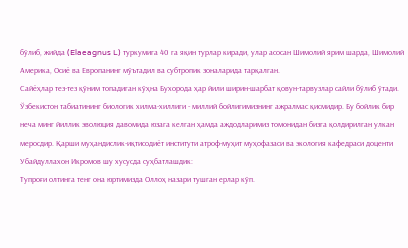бўлиб, жийда (Elaeagnus L) туркумига 40 га яқин турлар киради, улар асосан Шимолий ярим шарда, Шимолий Америка, Осиё ва Европанинг мўътадил ва субтропик зоналарида тарқалган.
Сайёҳлар тез-тез қўним топадиган кўҳна Бухорода ҳар йили ширин-шарбат қовун-тарвузлар сайли бўлиб ўтади.
Ўзбекистон табиатининг биологик хилма-хиллиги - миллий бойлигимизнинг ажралмас қисмидир. Бу бойлик бир неча минг йиллик эволюция давомида юзага келган ҳамда аждодларимиз томонидан бизга қолдирилган улкан меросдир. Қарши муҳандислик-иқтисодиёт институти атроф-муҳит муҳофазаси ва экология кафедраси доценти Убайдуллахон Икромов шу хусусда суҳбатлашдик:
Тупроғи олтинга тенг она юртимизда Оллоҳ назари тушган ерлар кўп.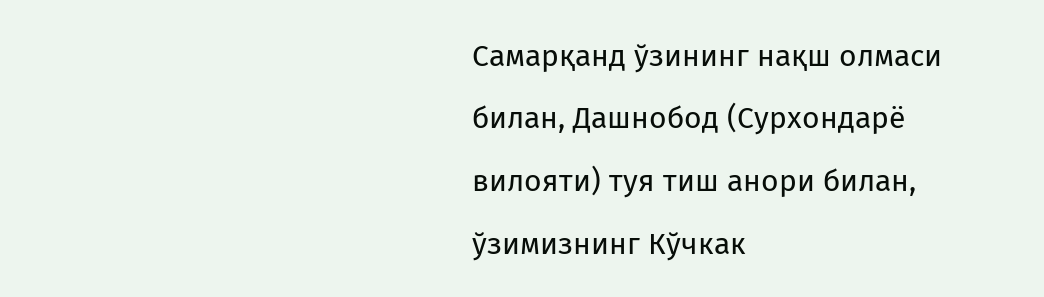Самарқанд ўзининг нақш олмаси билан, Дашнобод (Сурхондарё вилояти) туя тиш анори билан, ўзимизнинг Кўчкак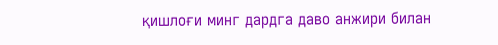қишлоғи минг дардга даво анжири билан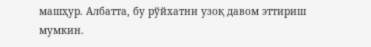машҳур. Албатта, бу рўйхатни узоқ давом эттириш мумкин.